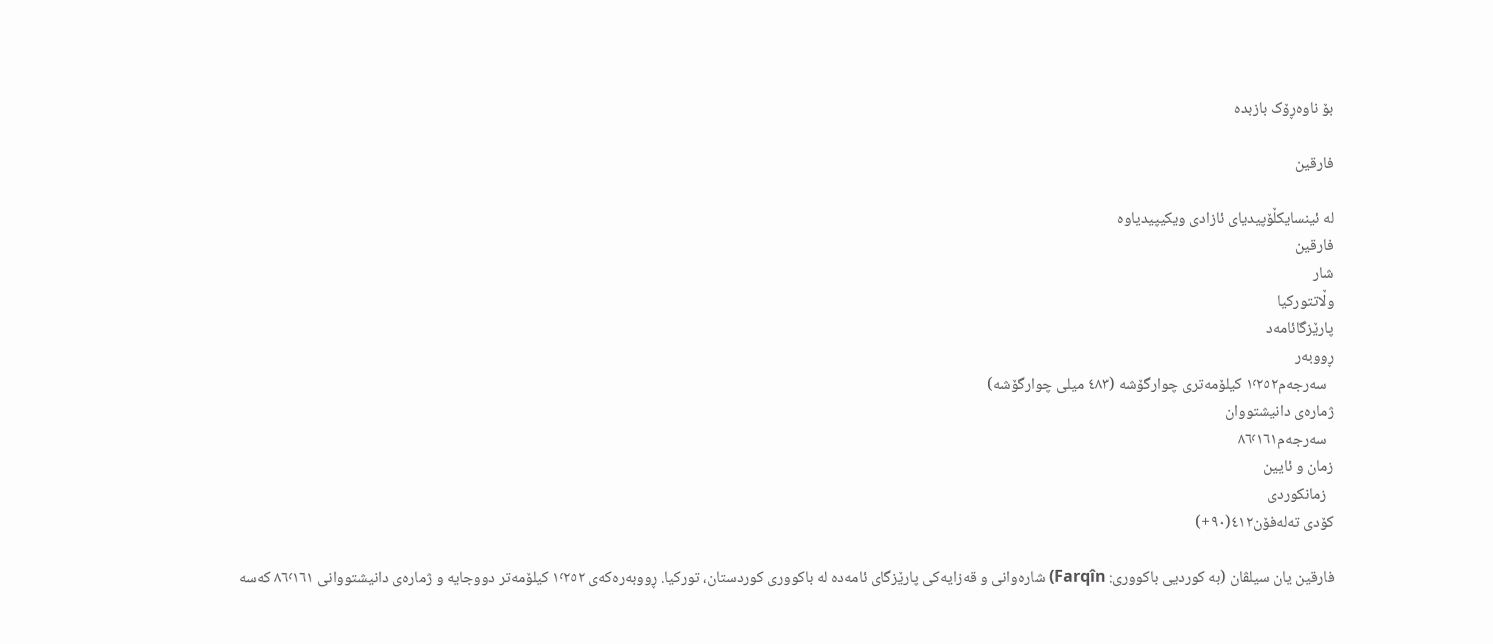بۆ ناوەڕۆک بازبدە

فارقین

لە ئینسایکڵۆپیدیای ئازادی ویکیپیدیاوە
فارقین
شار
وڵاتتورکیا
پارێزگائامەد
ڕووبەر
  سەرجەم١٬٢٥٢ کیلۆمەتری چوارگۆشە (٤٨٣ میلی چوارگۆشە)
ژمارەی دانیشتووان
  سەرجەم٨٦٬١٦١
زمان و ئایین
  زمانکوردی
کۆدی تەلەفۆن٤١٢(٩٠+)

فارقین یان سیلڤان (بە کوردیی باکووری: Farqîn) شارەوانی و قەزایەکی پارێزگای ئامەدە لە باکووری کوردستان، تورکیا. ڕووبەرەکەی ١٬٢٥٢ کیلۆمەتر دووجایە و ژمارەی دانیشتووانی ٨٦٬١٦١ کەسە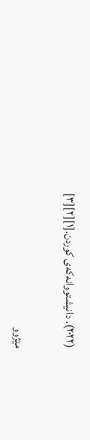(٢٠٢٢). دانیشتووانەکەی کوردن.[١][٢][٣]

مێژوو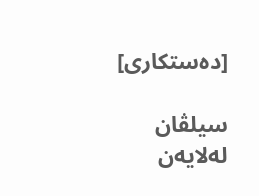[دەستکاری]

سیلڤان لەلایەن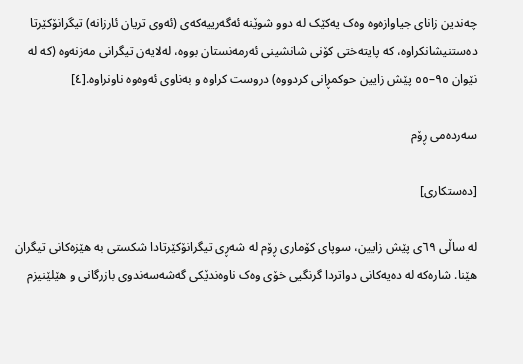چەندین زانای جیاوازەوە وەک یەکێک لە دوو شوێنە ئەگەرییەکەی (ئەوی تریان ئارزانە) تیگرانۆکێرتا دەستنیشانکراوە، کە پایتەختی کۆنی شانشینی ئەرمەنستان بووە، لەلایەن تیگرانی مەزنەوە (کە لە نێوان ٩٥–٥٥ پێش زایین حوکمڕانی کردووە) دروست کراوە و بەناوی ئەوەوە ناونراوە.[٤]

سەردەمی ڕۆم

[دەستکاری]

لە ساڵی ٦٩ی پێش زایین، سوپای کۆماری ڕۆم لە شەڕی تیگرانۆکێرتادا شکستی بە ھێزەکانی تیگران ھێنا. شارەکە لە دەیەکانی دواتردا گرنگیی خۆی وەک ناوەندێکی گەشەسەندوی بازرگانی و ھێلێنیزم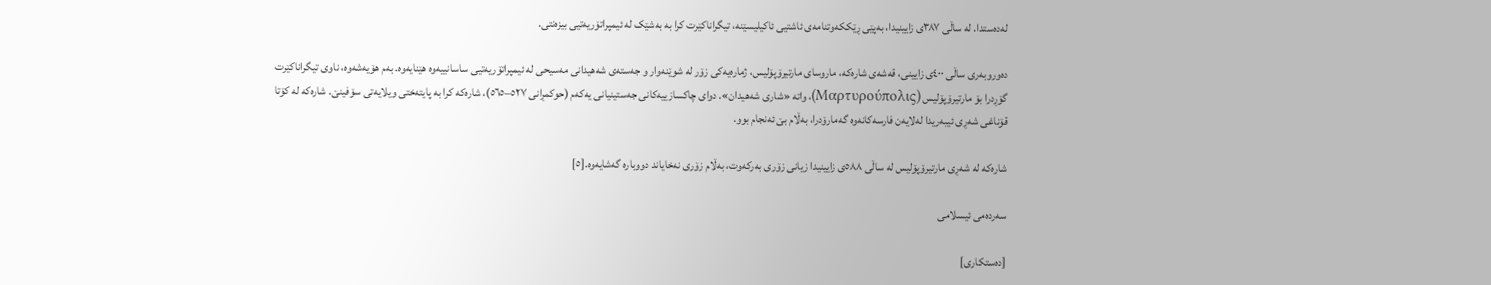لەدەستدا. لە ساڵی ٣٨٧ی زایینیدا، بەپێی ڕێککەوتنامەی ئاشتیی ئاکیلیسێنە، تیگراناکێرت کرا بە بەشێک لە ئیمپراتۆریەتیی بیزەنتی.

دەوروبەری ساڵی ٤٠٠ی زایینی، قەشەی شارەکە، ماروسای مارتیرۆپۆلیس، ژمارەیەکی زۆر لە شوێنەوار و جەستەی شەھیدانی مەسیحی لە ئیمپراتۆریەتیی ساسانییەوە ھێنایەوە. بەم ھۆیەشەوە، ناوی تیگراناکێرت گۆڕدرا بۆ مارتیرۆپۆلیس (Μαρτυρούπολις)، واتە «شاری شەھیدان». دوای چاکسازییەکانی جەستینیانی یەکەم (حوکمڕانی ٥٢٧–٥٦٥)، شارەکە کرا بە پایتەختی ویلایەتی سۆفینێ. شارەکە لە کۆتا قۆناغی شەڕی ئیبەریدا لەلایەن فارسەکانەوە گەمارۆدرا، بەڵام بێ ئەنجام بوو.

شارەکە لە شەڕی مارتیرۆپۆلیس لە ساڵی ٥٨٨ی زایینیدا زیانی زۆری بەرکەوت، بەڵام زۆری نەخایاند دووبارە گەشایەوە.[٥]

سەردەمی ئیسلامی

[دەستکاری]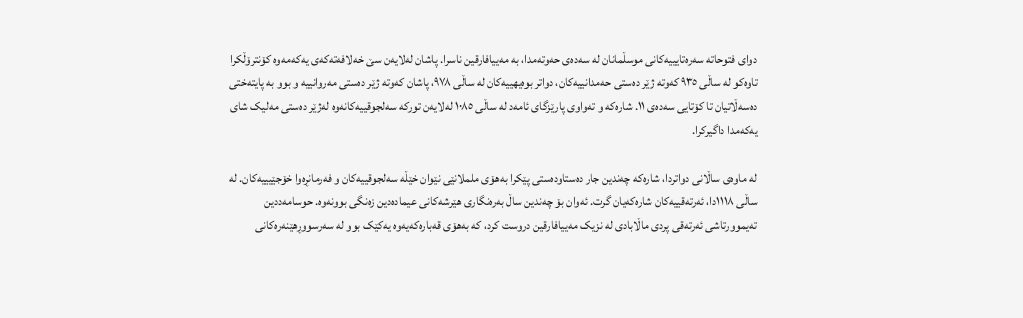دوای فتوحاتە سەرەتایییەکانی موسڵمانان لە سەدەی حەوتەمدا، بە مەییافارقین ناسرا. پاشان لەلایەن سێ خەلافەتەکەی یەکەمەوە کۆنترۆڵکرا تاوەکو لە ساڵی ٩٣٥ کەوتە ژێر دەستی حەمدانییەکان، دواتر بوەیھییەکان لە ساڵی ٩٧٨، پاشان کەوتە ژێر دەستی مەروانییە و بوو بە پایتەختی دەسەڵاتیان تا کۆتایی سەدەی ١١. شارەکە و تەواوی پارێزگای ئامەد لە ساڵی ١٠٨٥ لەلایەن تورکە سەلجوقییەکانەوە لەژێر دەستی مەلیک شای یەکەمدا داگیرکرا.

لە ماوەی ساڵانی دواتردا، شارەکە چەندین جار دەستاودەستی پێکرا بەھۆی ململانێی نێوان خێڵە سەلجوقییەکان و فەرمانڕەوا خۆجێیییەکان. لە ساڵی ١١١٨دا، ئەرتەقییەکان شارەکەیان گرت. ئەوان بۆ چەندین ساڵ بەرەنگاری ھێرشەکانی عیمادەدین زەنگی بوونەوە. حوسامەددین تەیموورتاشی ئەرتەقی پردی ماڵابادی لە نزیک مەییافارقین دروست کرد، کە بەھۆی قەبارەکەیەوە یەکێک بوو لە سەرسووڕھێنەرەکانی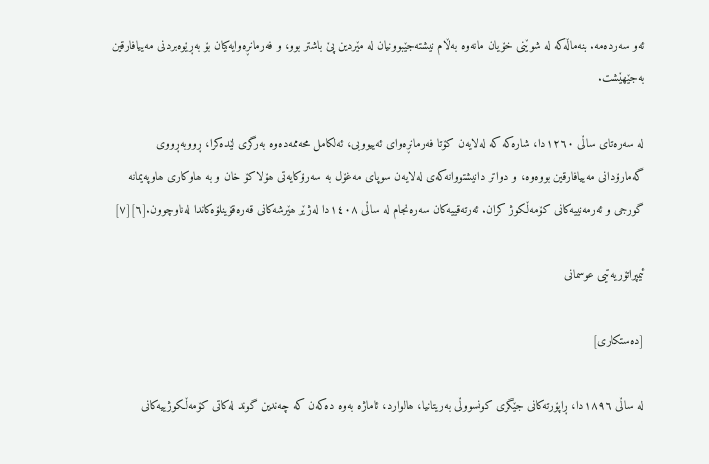ئەو سەردەمە. بنەماڵەکە لە شوێنی خۆیان مانەوە بەڵام نیشتەجێبوونیان لە مێردین پێ باشتر بوو، و فەرمانڕەوایەکیان بۆ بەڕێوەبردنی مەییافارقین بەجێھێشت.

لە سەرەتای ساڵی ١٢٦٠دا، شارەکە کە لەلایەن کۆتا فەرمانڕەوای ئەییووبی، ئەلکامل محەممەدەوە بەرگری لێدەکرا، ڕووبەڕووی گەمارۆدانی مەییافارقین بووەوە، و دواتر دانیشتووانەکەی لەلایەن سوپای مەغۆل بە سەرۆکایەتی ھۆلاکۆ خان و بە ھاوکاری ھاوپەیمانە گورجی و ئەرمەنییەکانی کۆمەڵکوژ کران. ئەرتەقییەکان سەرەنجام لە ساڵی ١٤٠٨دا لەژێر ھێرشەکانی قەرەقۆینلۆەکاندا لەناوچوون.[٦][٧]

ئیمپراتۆریەتیی عوسمانی

[دەستکاری]

لە ساڵی ١٨٩٦دا، ڕاپۆرتەکانی جێگری کونسووڵی بەریتانیا، ھالوارد، ئاماژە بەوە دەکەن کە چەندین گوند لەکاتی کۆمەڵکوژییەکانی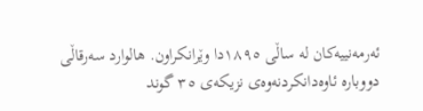ئەرمەنییەکان لە ساڵی ١٨٩٥دا وێرانکراون. ھالوارد سەرقاڵی دووبارە ئاوەدانکردنەوەی نزیکەی ٣٥ گوند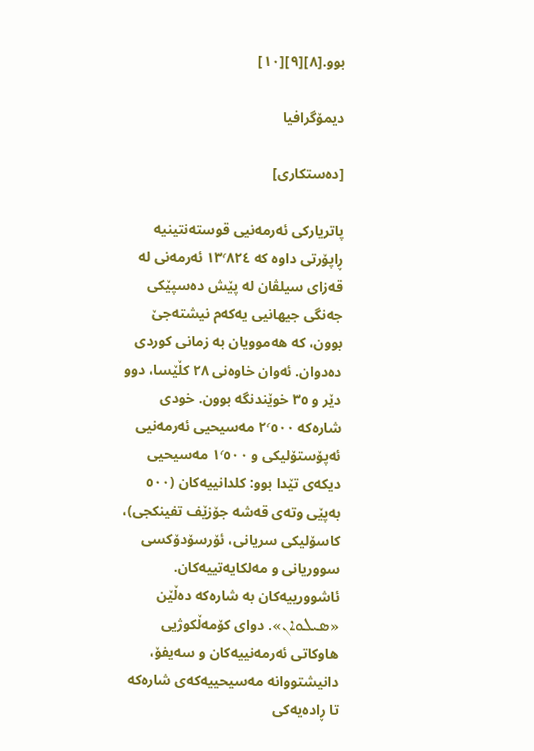بوو.[٨][٩][١٠]

دیمۆگرافیا

[دەستکاری]

پاتریارکی ئەرمەنیی قوستەنتینیە ڕاپۆرتی داوە کە ١٣٬٨٢٤ ئەرمەنی لە قەزای سیلڤان لە پێش دەسپێکی جەنگی جیھانیی یەکەم نیشتەجێ بوون، کە ھەموویان بە زمانی کوردی دەدوان. ئەوان خاوەنی ٢٨ کڵێسا، دوو دێر و ٣٥ خوێندنگە بوون. خودی شارەکە ٢٬٥٠٠ مەسیحیی ئەرمەنیی ئەپۆستۆلیکی و ١٬٥٠٠ مەسیحیی دیکەی تێدا بوو: کلدانییەکان (٥٠٠ بەپێی وتەی قەشە جۆزێف تفینکجی)، کاسۆلیکی سریانی، ئۆرسۆدۆکسی سووریانی و مەلکایەتییەکان. ئاشوورییەکان بە شارەکە دەڵێن «ܣܝܠܘܐܢ». دوای کۆمەڵکوژیی ھاوکاتی ئەرمەنییەکان و سەیفۆ، دانیشتووانە مەسیحییەکەی شارەکە تا ڕادەیەکی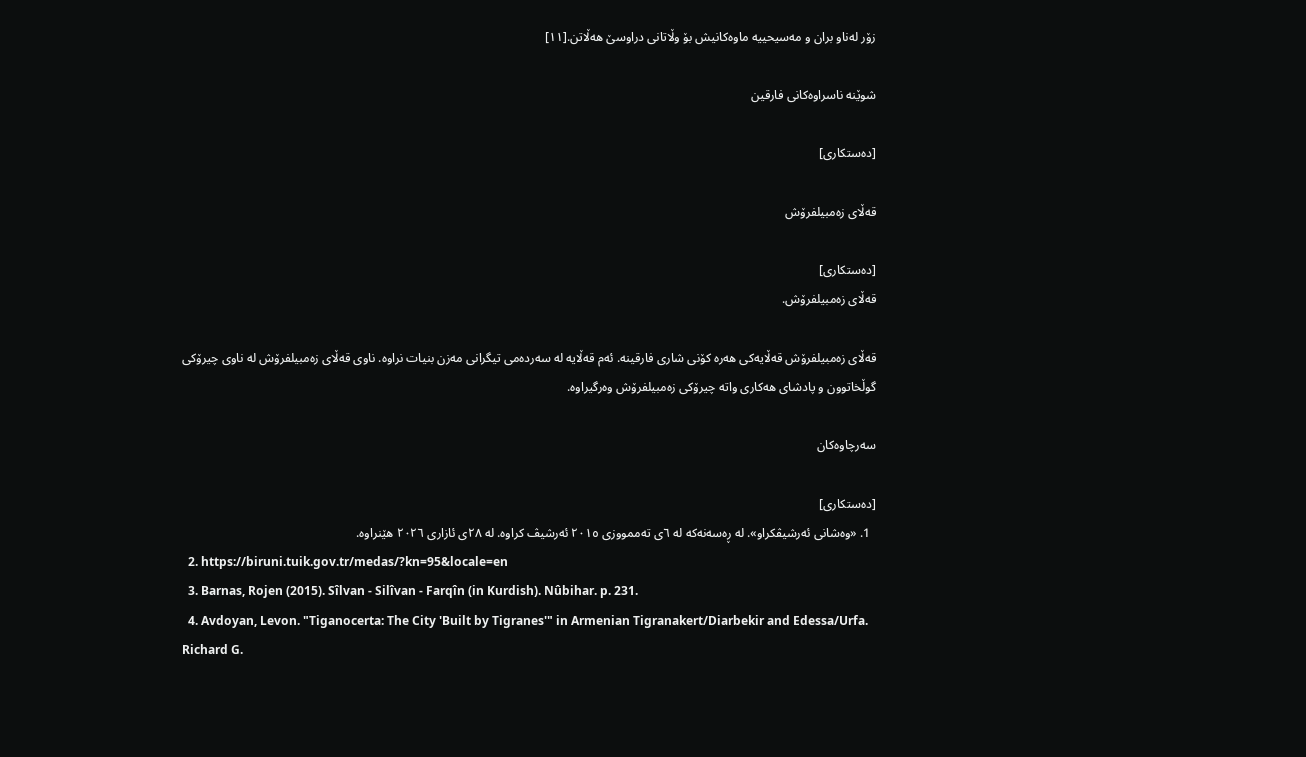زۆر لەناو بران و مەسیحییە ماوەکانیش بۆ وڵاتانی دراوسێ ھەڵاتن.[١١]

شوێنە ناسراوەکانی فارقین

[دەستکاری]

قەڵای زەمبیلفرۆش

[دەستکاری]
قەڵای زەمبیلفرۆش.

قەڵای زەمبیلفرۆش قەڵایەکی ھەرە کۆنی شاری فارقینە. ئەم قەڵایە لە سەردەمی تیگرانی مەزن بنیات نراوە. ناوی قەڵای زەمبیلفرۆش لە ناوی چیرۆکی گوڵخاتوون و پادشای ھەکاری واتە چیرۆکی زەمبیلفرۆش وەرگیراوە.

سەرچاوەکان

[دەستکاری]
  1. «وەشانی ئەرشیڤکراو». لە ڕەسەنەکە لە ٦ی تەممووزی ٢٠١٥ ئەرشیڤ کراوە. لە ٢٨ی ئازاری ٢٠٢٦ ھێنراوە.
  2. https://biruni.tuik.gov.tr/medas/?kn=95&locale=en
  3. Barnas, Rojen (2015). Sîlvan - Silîvan - Farqîn (in Kurdish). Nûbihar. p. 231.
  4. Avdoyan, Levon. "Tiganocerta: The City 'Built by Tigranes'" in Armenian Tigranakert/Diarbekir and Edessa/Urfa. Richard G.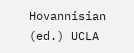Hovannisian (ed.) UCLA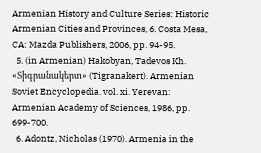Armenian History and Culture Series: Historic Armenian Cities and Provinces, 6. Costa Mesa, CA: Mazda Publishers, 2006, pp. 94-95.
  5. (in Armenian) Hakobyan, Tadevos Kh. «Տիգրանակերտ» (Tigranakert). Armenian Soviet Encyclopedia. vol. xi. Yerevan: Armenian Academy of Sciences, 1986, pp. 699-700.
  6. Adontz, Nicholas (1970). Armenia in the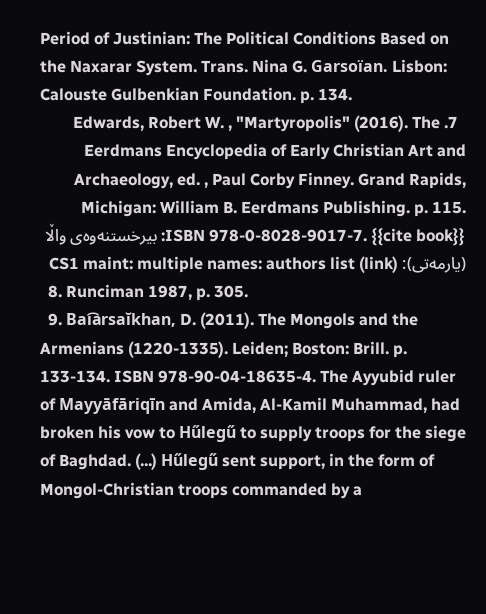Period of Justinian: The Political Conditions Based on the Naxarar System. Trans. Nina G. Garsoïan. Lisbon: Calouste Gulbenkian Foundation. p. 134.
  7. Edwards, Robert W. , "Martyropolis" (2016). The Eerdmans Encyclopedia of Early Christian Art and Archaeology, ed. , Paul Corby Finney. Grand Rapids, Michigan: William B. Eerdmans Publishing. p. 115. ISBN 978-0-8028-9017-7. {{cite book}}: بیرخستنەوەی واڵا (یارمەتی): CS1 maint: multiple names: authors list (link)
  8. Runciman 1987, p. 305.
  9. Bai︠a︡rsaĭkhan, D. (2011). The Mongols and the Armenians (1220-1335). Leiden; Boston: Brill. p. 133-134. ISBN 978-90-04-18635-4. The Ayyubid ruler of Mayyāfāriqīn and Amida, Al-Kamil Muhammad, had broken his vow to Hűlegű to supply troops for the siege of Baghdad. (...) Hűlegű sent support, in the form of Mongol-Christian troops commanded by a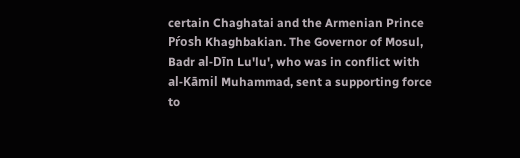certain Chaghatai and the Armenian Prince Pŕosh Khaghbakian. The Governor of Mosul, Badr al-Dīn Lu'lu', who was in conflict with al-Kāmil Muhammad, sent a supporting force to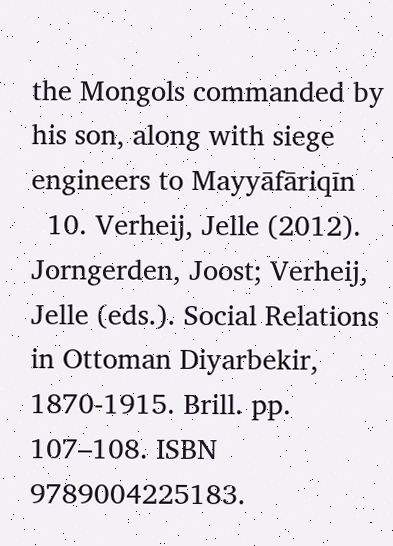the Mongols commanded by his son, along with siege engineers to Mayyāfāriqīn
  10. Verheij, Jelle (2012). Jorngerden, Joost; Verheij, Jelle (eds.). Social Relations in Ottoman Diyarbekir, 1870-1915. Brill. pp. 107–108. ISBN 9789004225183.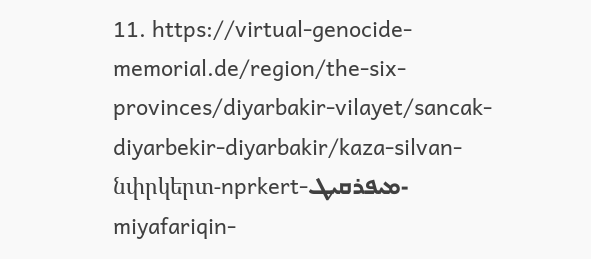11. https://virtual-genocide-memorial.de/region/the-six-provinces/diyarbakir-vilayet/sancak-diyarbekir-diyarbakir/kaza-silvan-նփրկերտ-nprkert-ܡܝܦܪܩܝܛ-miyafariqin-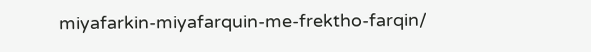miyafarkin-miyafarquin-me-frektho-farqin/